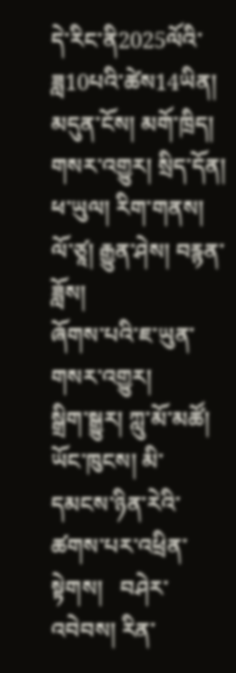དེ་རིང་ནི2025ལོའི་ཟླ10པའི་ཚེས14ཡིན།
མདུན་ངོས། མགོ་ཁྲིད། གསར་འགྱུར། སྲིད་དོན། ཕ་ཡུལ། རིག་གནས། ལོ་ཙཱ། རྒྱུན་ཤེས། བརྙན་ཟློས།
ཞོགས་པའི་ཇ་ཡུན་གསར་འགྱུར།
སྒྲིག་སྒྱུར། ཀླུ་མོ་མཚོ།  ཡོང་ཁུངས། མི་དམངས་ཉིན་རེའི་ཚགས་པར་འཕྲིན་སྟེགས།   བཤེར་འབེབས། རིན་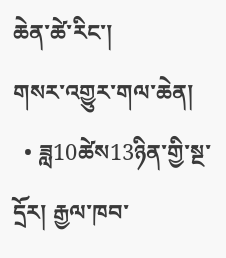ཆེན་ཚེ་རིང་།
གསར་འགྱུར་གལ་ཆེན།
  • ཟླ10ཚེས13ཉིན་གྱི་སྔ་དྲོར། རྒྱལ་ཁབ་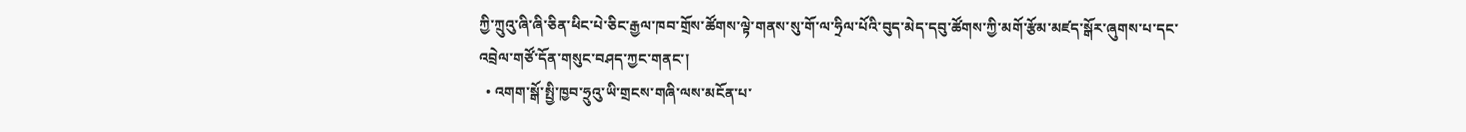ཀྱི་ཀྲུའུ་ཞི་ཞི་ཅིན་ཕིང་པེ་ཅིང་རྒྱལ་ཁབ་གྲོས་ཚོགས་ལྟེ་གནས་སུ་གོ་ལ་ཧྲིལ་པོའི་བུད་མེད་དབུ་ཚོགས་ཀྱི་མགོ་རྩོམ་མཛད་སྒོར་ཞུགས་པ་དང་འབྲེལ་གཙོ་དོན་གསུང་བཤད་ཀྱང་གནང་།
  • འགག་སྒོ་སྤྱི་ཁྱབ་ཧྲུའུ་ཡི་གྲངས་གཞི་ལས་མངོན་པ་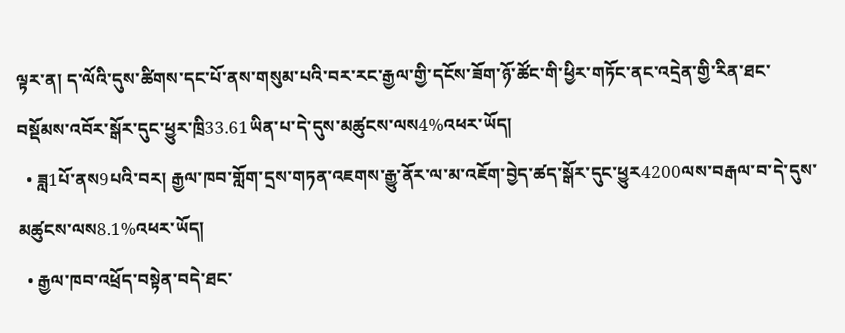ལྟར་ན། ད་ལོའི་དུས་ཚིགས་དང་པོ་ནས་གསུམ་པའི་བར་རང་རྒྱལ་གྱི་དངོས་ཟོག་ཉོ་ཚོང་གི་ཕྱིར་གཏོང་ནང་འདྲེན་གྱི་རིན་ཐང་བསྡོམས་འབོར་སྒོར་དུང་ཕྱུར་ཁྲི33.61ཡིན་པ་དེ་དུས་མཚུངས་ལས4%འཕར་ཡོད།
  • ཟླ1པོ་ནས9པའི་བར། རྒྱལ་ཁབ་གློག་དྲས་གཏན་འཇགས་རྒྱུ་ནོར་ལ་མ་འཇོག་བྱེད་ཚད་སྒོར་དུང་ཕྱུར4200ལས་བརྒལ་བ་དེ་དུས་མཚུངས་ལས8.1%འཕར་ཡོད།
  • རྒྱལ་ཁབ་འཕྲོད་བསྟེན་བདེ་ཐང་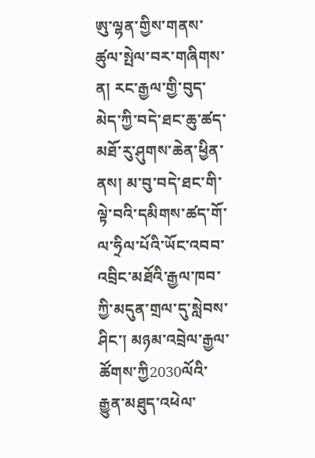ཨུ་ལྷན་གྱིས་གནས་ཚུལ་སྤེལ་བར་གཞིགས་ན། རང་རྒྱལ་གྱི་བུད་མེད་ཀྱི་བདེ་ཐང་ཆུ་ཚད་མཐོ་རུ་ཤུགས་ཆེན་ཕྱིན་ནས། མ་བུ་བདེ་ཐང་གི་ལྟེ་བའི་དམིགས་ཚད་གོ་ལ་ཧྲིལ་པོའི་ཡོང་འབབ་འབྲིང་མཐོའི་རྒྱལ་ཁབ་ཀྱི་མདུན་གྲལ་དུ་སླེབས་ཤིང་། མཉམ་འབྲེལ་རྒྱལ་ཚོགས་ཀྱི2030ལོའི་རྒྱུན་མཐུད་འཕེལ་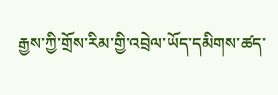རྒྱས་ཀྱི་གྲོས་རིམ་གྱི་འབྲེལ་ཡོད་དམིགས་ཚད་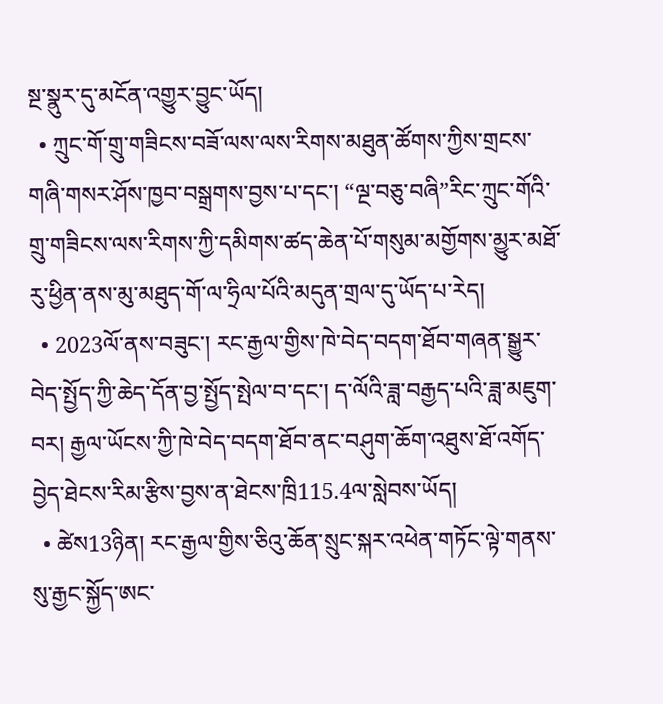སྔ་སྣུར་དུ་མངོན་འགྱུར་བྱུང་ཡོད།
  • ཀྲུང་གོ་གྲུ་གཟིངས་བཟོ་ལས་ལས་རིགས་མཐུན་ཚོགས་ཀྱིས་གྲངས་གཞི་གསར་ཤོས་ཁྱབ་བསྒྲགས་བྱས་པ་དང་། “ལྔ་བཅུ་བཞི”རིང་ཀྲུང་གོའི་གྲུ་གཟིངས་ལས་རིགས་ཀྱི་དམིགས་ཚད་ཆེན་པོ་གསུམ་མགྱོགས་མྱུར་མཐོ་རུ་ཕྱིན་ནས་མུ་མཐུད་གོ་ལ་ཧྲིལ་པོའི་མདུན་གྲལ་དུ་ཡོད་པ་རེད།
  • 2023ལོ་ནས་བཟུང་། རང་རྒྱལ་གྱིས་ཁེ་བེད་བདག་ཐོབ་གཞན་སྒྱུར་བེད་སྤྱོད་ཀྱི་ཆེད་དོན་བྱ་སྤྱོད་སྤེལ་བ་དང་། ད་ལོའི་ཟླ་བརྒྱད་པའི་ཟླ་མཇུག་བར། རྒྱལ་ཡོངས་ཀྱི་ཁེ་བེད་བདག་ཐོབ་ནང་བཤུག་ཆོག་འཐུས་ཐོ་འགོད་བྱེད་ཐེངས་རིམ་རྩིས་བྱས་ན་ཐེངས་ཁྲི115.4ལ་སླེབས་ཡོད།
  • ཚེས13ཉིན། རང་རྒྱལ་གྱིས་ཅིའུ་ཆོན་སྲུང་སྐར་འཕེན་གཏོང་ལྟེ་གནས་སུ་རྒྱང་སྐྱོད་ཨང་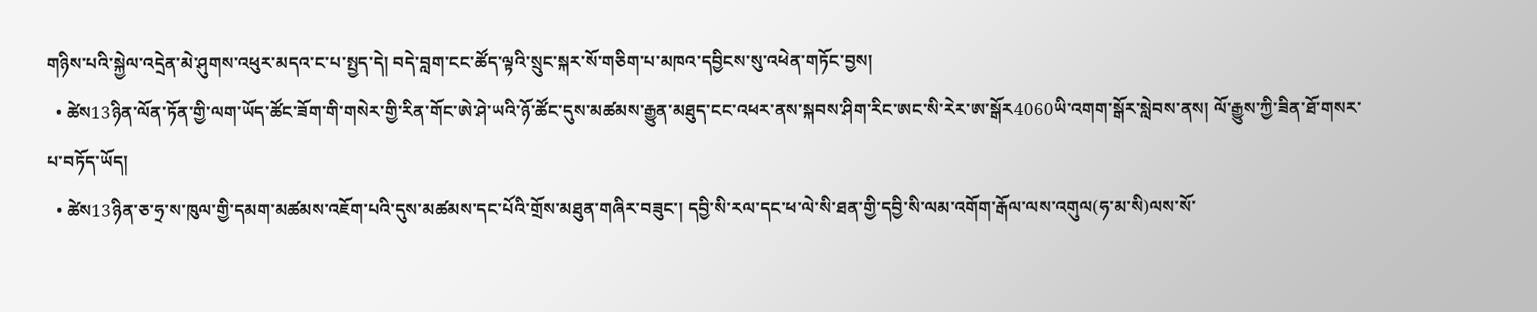གཉིས་པའི་སྐྱེལ་འདྲེན་མེ་ཤུགས་འཕུར་མདའ་ང་པ་སྤྱད་དེ། བདེ་བླག་ངང་ཚོད་ལྟའི་སྲུང་སྐར་སོ་གཅིག་པ་མཁའ་དབྱིངས་སུ་འཕེན་གཏོང་བྱས།
  • ཚེས13ཉིན་ལོན་ཏོན་གྱི་ལག་ཡོད་ཚོང་ཟོག་གི་གསེར་གྱི་རིན་གོང་ཨེ་ཤེ་ཡའི་ཉོ་ཚོང་དུས་མཚམས་རྒྱུན་མཐུད་ངང་འཕར་ནས་སྐབས་ཤིག་རིང་ཨང་སི་རེར་ཨ་སྒོར4060ཡི་འགག་སྒོར་སླེབས་ནས། ལོ་རྒྱུས་ཀྱི་ཟིན་ཐོ་གསར་པ་བཏོད་ཡོད།
  • ཚེས13ཉིན་ཅ་ཧྲ་ས་ཁུལ་གྱི་དམག་མཚམས་འཇོག་པའི་དུས་མཚམས་དང་པོའི་གྲོས་མཐུན་གཞིར་བཟུང་། དབྱི་སི་རལ་དང་ཕ་ལེ་སི་ཐན་གྱི་དབྱི་སི་ལམ་འགོག་རྒོལ་ལས་འགུལ(ཧ་མ་སི)ལས་སོ་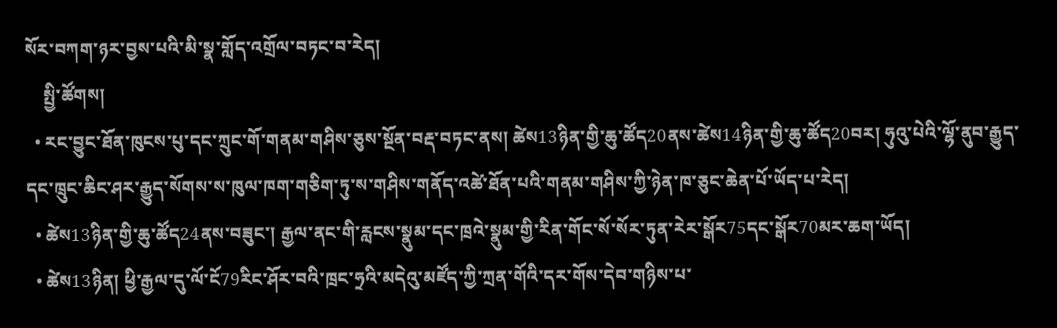སོར་བཀག་ཉར་བྱས་པའི་མི་སྣ་གློད་འགྲོལ་བཏང་བ་རེད།
    སྤྱི་ཚོགས།
  • རང་བྱུང་ཐོན་ཁུངས་པུ་དང་ཀྲུང་གོ་གནམ་གཤིས་ཅུས་སྔོན་བརྡ་བཏང་ནས། ཚེས13ཉིན་གྱི་ཆུ་ཚོད20ནས་ཚེས14ཉིན་གྱི་ཆུ་ཚོད20བར། ཧུའུ་པེའི་ལྷོ་ནུབ་རྒྱུད་དང་ཁྲུང་ཆིང་ཤར་རྒྱུད་སོགས་ས་ཁུལ་ཁག་གཅིག་ཏུ་ས་གཤིས་གནོད་འཚེ་ཐོན་པའི་གནམ་གཤིས་ཀྱི་ཉེན་ཁ་ཅུང་ཆེན་པོ་ཡོད་པ་རེད།
  • ཚེས13ཉིན་གྱི་ཆུ་ཚོད24ནས་བཟུང་། རྒྱལ་ནང་གི་རླངས་སྣུམ་དང་ཁྲའེ་སྣུམ་གྱི་རིན་གོང་སོ་སོར་ཏུན་རེར་སྒོར75དང་སྒོར70མར་ཆག་ཡོད།
  • ཚེས13ཉིན། ཕྱི་རྒྱལ་དུ་ལོ་ངོ79རིང་ཤོར་བའི་ཁྲང་ཧྲའི་མདེའུ་མཛོད་ཀྱི་ཀྲན་གོའི་དར་གོས་དེབ་གཉིས་པ་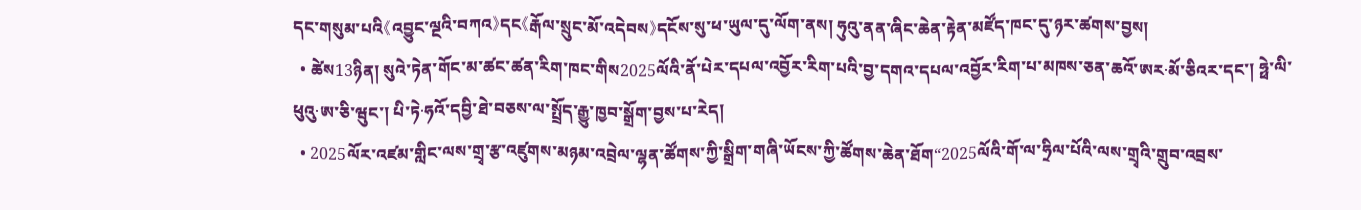དང་གསུམ་པའི《འབྱུང་ལྔའི་བཀའ》དང《རྒོལ་སྲུང་མོ་འདེབས》དངོས་སུ་ཕ་ཡུལ་དུ་ལོག་ནས། ཧུའུ་ནན་ཞིང་ཆེན་རྟེན་མཛོད་ཁང་དུ་ཉར་ཚགས་བྱས།
  • ཚེས13ཉིན། སུའེ་ཏེན་གོང་མ་ཚང་ཚན་རིག་ཁང་གིས2025ལོའི་ནོ་པེར་དཔལ་འབྱོར་རིག་པའི་བྱ་དགའ་དཔལ་འབྱོར་རིག་པ་མཁས་ཅན་ཆའོ་ཨར·མོ་ཅིའར་དང་། ཧྥེ་ལི་ཕུའུ·ཨ་ཅི་ཝུང་། པི་ཏེ·ཧའོ་དབྱི་ཐེ་བཅས་ལ་སྤྲོད་རྒྱུ་ཁྱབ་སྒྲོག་བྱས་པ་རེད།
  • 2025ལོར་འཛམ་གླིང་ལས་གྲྭ་རྩ་འཛུགས་མཉམ་འབྲེལ་ལྷན་ཚོགས་ཀྱི་སྒྲིག་གཞི་ཡོངས་ཀྱི་ཚོགས་ཆེན་ཐོག“2025ལོའི་གོ་ལ་ཧྲིལ་པོའི་ལས་གྲྭའི་གྲུབ་འབྲས་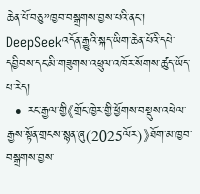ཆེན་པོ་བཅུ”ཁྱབ་བསྒྲགས་བྱས་པའི་ནང་། DeepSeekའདོན་རྒྱུའི་སྐད་ཡིག་ཆེན་པོའི་དཔེ་དབྱིབས་དང་མི་གཟུགས་འཕྲུལ་འཁོར་སོགས་ཚུད་ཡོད་པ་རེད།
  • རང་རྒྱལ་གྱི《གྲོང་ཁྱེར་གྱི་ཕྱོགས་བསྡུས་འཕེལ་རྒྱས་སྟོན་གྲངས་སྙན་ཞུ(2025ལོར)》ཐོག་མ་ཁྱབ་བསྒྲགས་བྱས་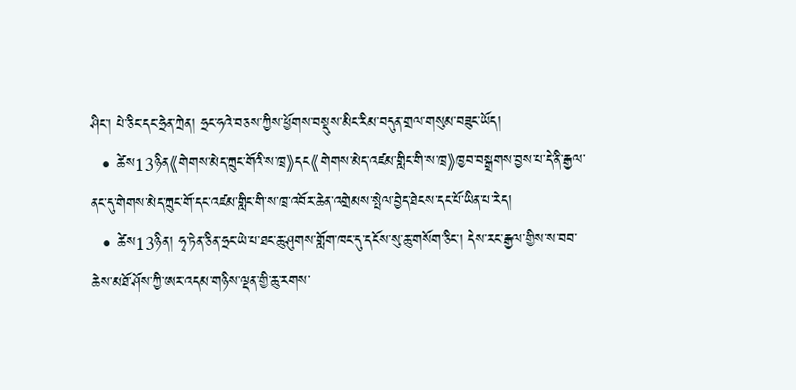ཤིང་། པེ་ཅིང་དང་ཧྲེན་ཀྲེན། ཧྲང་ཧའེ་བཅས་ཀྱིས་ཕྱོགས་བསྡུས་མིང་རིམ་བདུན་གྲལ་གསུམ་བཟུང་ཡོད།
  • ཚེས13ཉིན《གེགས་མེད་ཀྲུང་གོའི་ས་ཁྲ》དང《གེགས་མེད་འཛམ་གླིང་གི་ས་ཁྲ》ཁྱབ་བསྒྲགས་བྱས་པ་དེ་ནི་རྒྱལ་ནང་དུ་གེགས་མེད་ཀྲུང་གོ་དང་འཛམ་གླིང་གི་ས་ཁྲ་འབོར་ཆེན་འགྲེམས་སྤེལ་བྱེད་ཐེངས་དང་པོ་ཡིན་པ་རེད།
  • ཚེས13ཉིན། ཧྭ་ཏེན་ཅིན་ཧྲང་ཡེ་པ་ཐང་ཆུ་ཤུགས་གློག་ཁང་དུ་དངོས་སུ་ཆུ་གསོག་ཅིང་། དེས་རང་རྒྱལ་གྱིས་ས་བབ་ཆེས་མཐོ་ཤོས་ཀྱི་ཨར་འདམ་གཉིས་ལྡན་གྱི་ཆུ་རགས་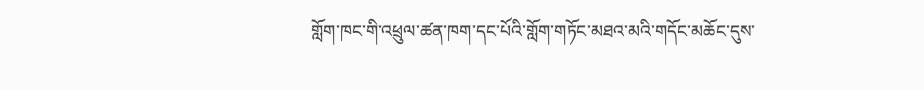གློག་ཁང་གི་འཕྲུལ་ཚན་ཁག་དང་པོའི་གློག་གཏོང་མཐའ་མའི་གདོང་མཆོང་དུས་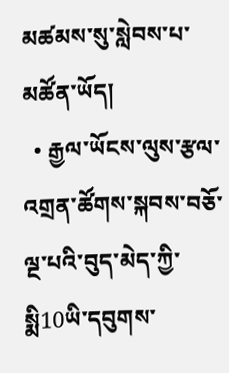མཚམས་སུ་སླེབས་པ་མཚོན་ཡོད།
  • རྒྱལ་ཡོངས་ལུས་རྩལ་འགྲན་ཚོགས་སྐབས་བཅོ་ལྔ་པའི་བུད་མེད་ཀྱི་སྨི10ཡི་དབུགས་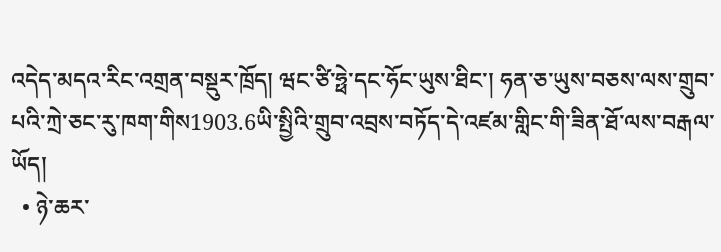འདེད་མདའ་རིང་འགྲན་བསྡུར་ཁྲོད། ཝང་ཙི་ཧྥེ་དང་ཧོང་ཡུས་ཐིང་། ཧན་ཅ་ཡུས་བཅས་ལས་གྲུབ་པའི་ཀྲེ་ཅང་རུ་ཁག་གིས1903.6ཡི་སྤྱིའི་གྲུབ་འབྲས་བཏོད་དེ་འཛམ་གླིང་གི་ཟིན་ཐོ་ལས་བརྒལ་ཡོད།
  • ཉེ་ཆར་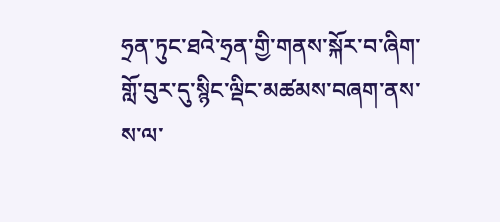ཧྲན་ཏུང་ཐའེ་ཧྲན་གྱི་གནས་སྐོར་བ་ཞིག་གློ་བུར་དུ་སྙིང་ལྡིང་མཚམས་བཞག་ནས་ས་ལ་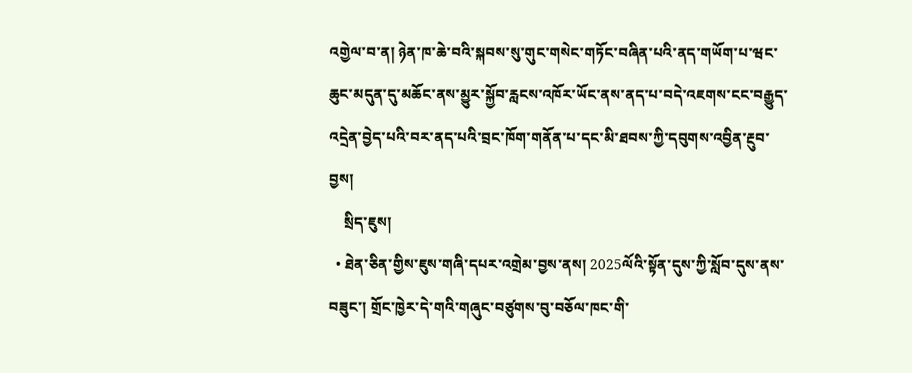འགྱེལ་བ་ན། ཉེན་ཁ་ཆེ་བའི་སྐབས་སུ་གུང་གསེང་གཏོང་བཞིན་པའི་ནད་གཡོག་པ་ཝང་ཆུང་མདུན་དུ་མཆོང་ནས་མྱུར་སྐྱོབ་རླངས་འཁོར་ཡོང་ནས་ནད་པ་བདེ་འཇགས་ངང་བརྒྱུད་འདྲེན་བྱེད་པའི་བར་ནད་པའི་བྲང་ཁོག་གནོན་པ་དང་མི་ཐབས་ཀྱི་དབུགས་འབྱིན་རྔུབ་བྱས།
    སྲིད་ཇུས།
  • ཐེན་ཅིན་གྱིས་ཇུས་གཞི་དཔར་འགྲེམ་བྱས་ནས། 2025ལོའི་སྟོན་དུས་ཀྱི་སློབ་དུས་ནས་བཟུང་། གྲོང་ཁྱེར་དེ་གའི་གཞུང་བཙུགས་བུ་བཅོལ་ཁང་གི་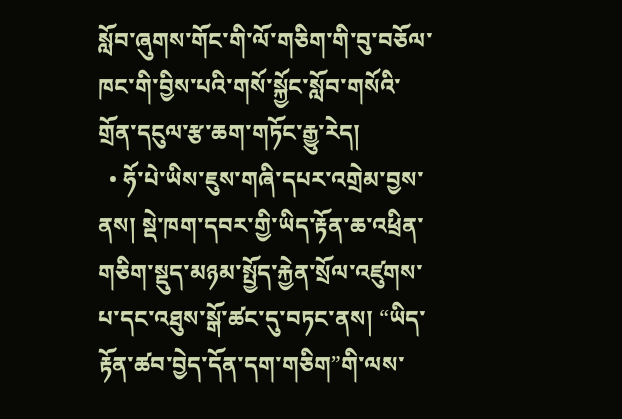སློབ་ཞུགས་གོང་གི་ལོ་གཅིག་གི་བུ་བཅོལ་ཁང་གི་བྱིས་པའི་གསོ་སྐྱོང་སློབ་གསོའི་གྲོན་དངུལ་རྩ་ཆག་གཏོང་རྒྱུ་རེད།
  • ཧོ་པེ་ཡིས་ཇུས་གཞི་དཔར་འགྲེམ་བྱས་ནས། སྡེ་ཁག་དབར་གྱི་ཡིད་རྟོན་ཆ་འཕྲིན་གཅིག་སྡུད་མཉམ་སྤྱོད་རྐྱེན་སྲོལ་འཛུགས་པ་དང་འཐུས་སྒོ་ཚང་དུ་བཏང་ནས། “ཡིད་རྟོན་ཚབ་བྱེད་དོན་དག་གཅིག”གི་ལས་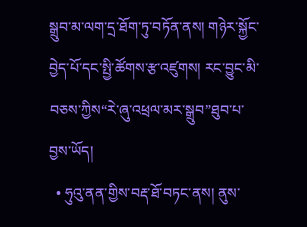སྒྲུབ་མ་ལག་དྲ་ཐོག་ཏུ་བཏོན་ནས། གཉེར་སྐྱོང་བྱེད་པོ་དང་སྤྱི་ཚོགས་རྩ་འཛུགས། རང་བྱུང་མི་བཅས་ཀྱིས“རེ་ཞུ་འཕྲལ་མར་སྒྲུབ”ཐུབ་པ་བྱས་ཡོད།
  • ཧུའུ་ནན་གྱིས་བརྡ་ཐོ་བཏང་ནས། ནུས་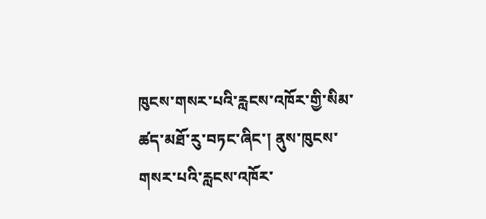ཁུངས་གསར་པའི་རླངས་འཁོར་གྱི་སིམ་ཚད་མཐོ་རུ་བཏང་ཞིང་། ནུས་ཁུངས་གསར་པའི་རླངས་འཁོར་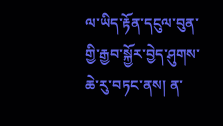ལ་ཡིད་རྟོན་དངུལ་བུན་གྱི་རྒྱབ་སྐྱོར་བྱེད་ཤུགས་ཆེ་རུ་བཏང་ནས། ན་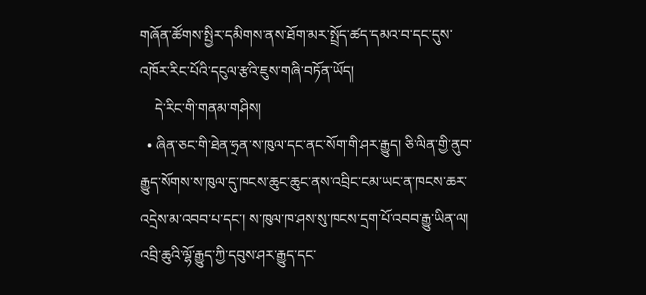གཞོན་ཚོགས་སྤྱིར་དམིགས་ནས་ཐོག་མར་སྤྲོད་ཚད་དམའ་བ་དང་དུས་འཁོར་རིང་པོའི་དངུལ་རྩའི་ཇུས་གཞི་བཏོན་ཡོད།
    དེ་རིང་གི་གནམ་གཤིས།
  • ཞིན་ཅང་གི་ཐེན་ཧྲན་ས་ཁུལ་དང་ནང་སོག་གི་ཤར་རྒྱུད། ཅི་ལིན་གྱི་ནུབ་རྒྱུད་སོགས་ས་ཁུལ་དུ་ཁངས་ཆུང་ཆུང་ནས་འབྲིང་ངམ་ཡང་ན་ཁངས་ཆར་འདྲེས་མ་འབབ་པ་དང་། ས་ཁུལ་ཁ་ཤས་སུ་ཁངས་དྲག་པོ་འབབ་རྒྱུ་ཡིན་ལ། འབྲི་ཆུའི་ལྷོ་རྒྱུད་ཀྱི་དབུས་ཤར་རྒྱུད་དང་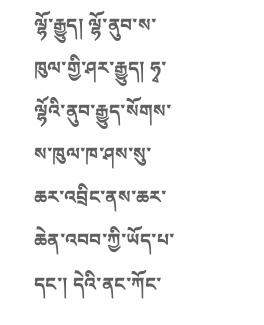ལྷོ་རྒྱུད། ལྷོ་ནུབ་ས་ཁུལ་གྱི་ཤར་རྒྱུད། ཧྭ་ལྷོའི་ནུབ་རྒྱུད་སོགས་ས་ཁུལ་ཁ་ཤས་སུ་ཆར་འབྲིང་ནས་ཆར་ཆེན་འབབ་ཀྱི་ཡོད་པ་དང་། དེའི་ནང་ཀོང་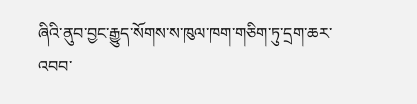ཞིའི་ནུབ་བྱང་རྒྱུད་སོགས་ས་ཁུལ་ཁག་གཅིག་ཏུ་དྲག་ཆར་འབབ་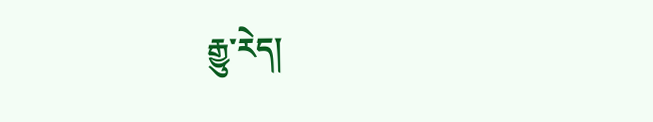རྒྱུ་རེད།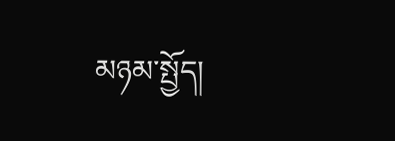མཉམ་སྤྱོད།